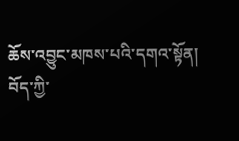ཆོས་འབྱུང་མཁས་པའི་དགའ་སྟོན།
བོད་ཀྱི་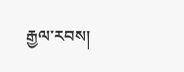རྒྱལ་རབས།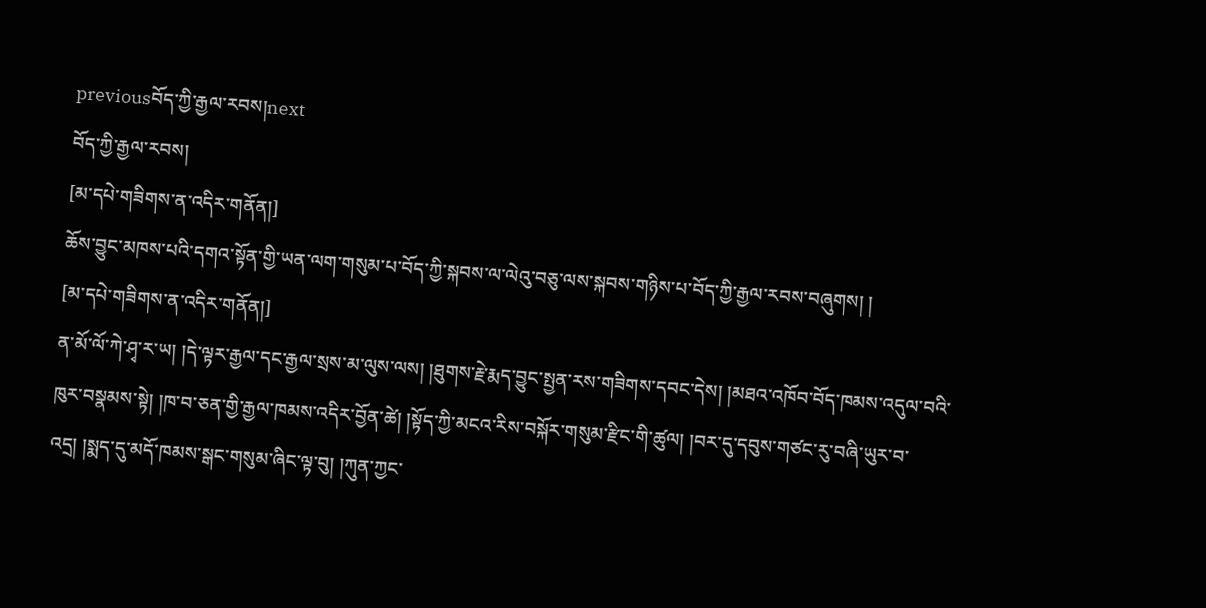previousབོད་ཀྱི་རྒྱལ་རབས།next
བོད་ཀྱི་རྒྱལ་རབས།
[མ་དཔེ་གཟིགས་ན་འདིར་གནོན།]
ཆོས་བྱུང་མཁས་པའི་དགའ་སྟོན་གྱི་ཡན་ལག་གསུམ་པ་བོད་ཀྱི་སྐབས་ལ་ལེའུ་བཅུ་ལས་སྐབས་གཉིས་པ་བོད་ཀྱི་རྒྱལ་རབས་བཞུགས། །
[མ་དཔེ་གཟིགས་ན་འདིར་གནོན།]
ན་མོ་ལོ་ཀེ་ཤྭ་ར་ཡ། །དེ་ལྟར་རྒྱལ་དང་རྒྱལ་སྲས་མ་ལུས་ལས། །ཐུགས་རྗེ་རྨད་བྱུང་སྤྱན་རས་གཟིགས་དབང་དེས། །མཐའ་འཁོབ་བོད་ཁམས་འདུལ་བའི་ཁུར་བསྣམས་སྟེ། །ཁ་བ་ཅན་གྱི་རྒྱལ་ཁམས་འདིར་བྱོན་ཚེ། །སྟོད་ཀྱི་མངའ་རིས་བསྐོར་གསུམ་རྫིང་གི་ཚུལ། །བར་དུ་དབུས་གཙང་རུ་བཞི་ཡུར་བ་འདྲ། །སྨད་དུ་མདོ་ཁམས་སྒང་གསུམ་ཞིང་ལྟ་བུ། །ཀུན་ཀྱང་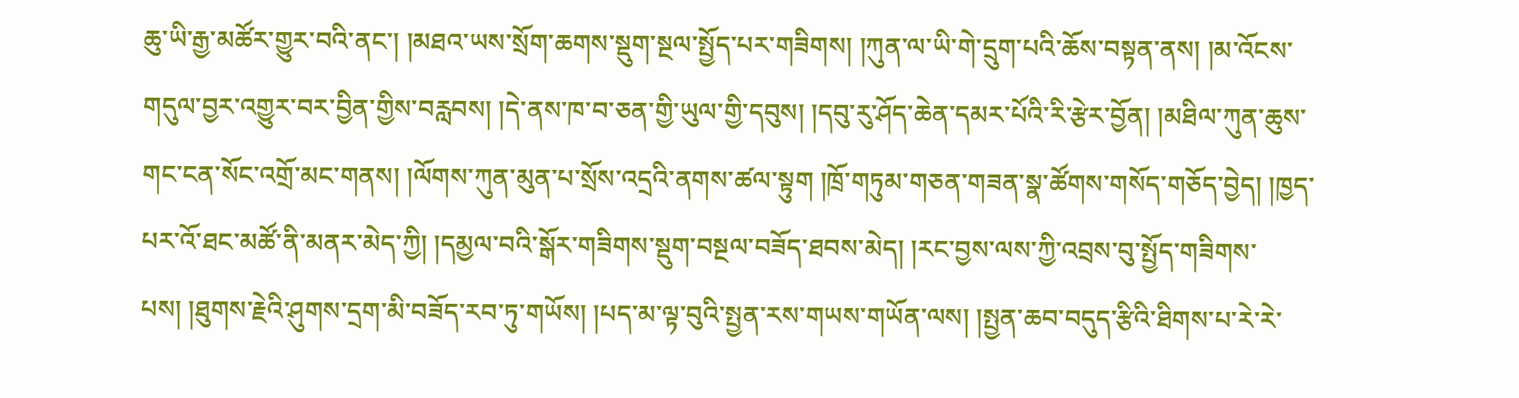ཆུ་ཡི་རྒྱ་མཚོར་གྱུར་བའི་ནང་། །མཐའ་ཡས་སྲོག་ཆགས་སྡུག་སྔལ་སྤྱོད་པར་གཟིགས། །ཀུན་ལ་ཡི་གེ་དྲུག་པའི་ཆོས་བསྟན་ནས། །མ་འོངས་གདུལ་བྱར་འགྱུར་བར་བྱིན་གྱིས་བརླབས། །དེ་ནས་ཁ་བ་ཅན་གྱི་ཡུལ་གྱི་དབུས། །དབུ་རུ་ཤོད་ཆེན་དམར་པོའི་རི་རྩེར་བྱོན། །མཐིལ་ཀུན་ཆུས་གང་ངན་སོང་འགྲོ་མང་གནས། །ལོགས་ཀུན་མུན་པ་སྲོས་འདྲའི་ནགས་ཚལ་སྟུག །ཁྲོ་གཏུམ་གཅན་གཟན་སྣ་ཚོགས་གསོད་གཅོད་བྱེད། །ཁྱད་པར་འོ་ཐང་མཚོ་ནི་མནར་མེད་ཀྱི། །དམྱལ་བའི་སྒོར་གཟིགས་སྡུག་བསྔལ་བཟོད་ཐབས་མེད། །རང་བྱས་ལས་ཀྱི་འབྲས་བུ་སྤྱོད་གཟིགས་པས། །ཐུགས་རྗེའི་ཤུགས་དྲག་མི་བཟོད་རབ་ཏུ་གཡོས། །པད་མ་ལྟ་བུའི་སྤྱན་རས་གཡས་གཡོན་ལས། །སྤྱན་ཆབ་བདུད་རྩིའི་ཐིགས་པ་རེ་རེ་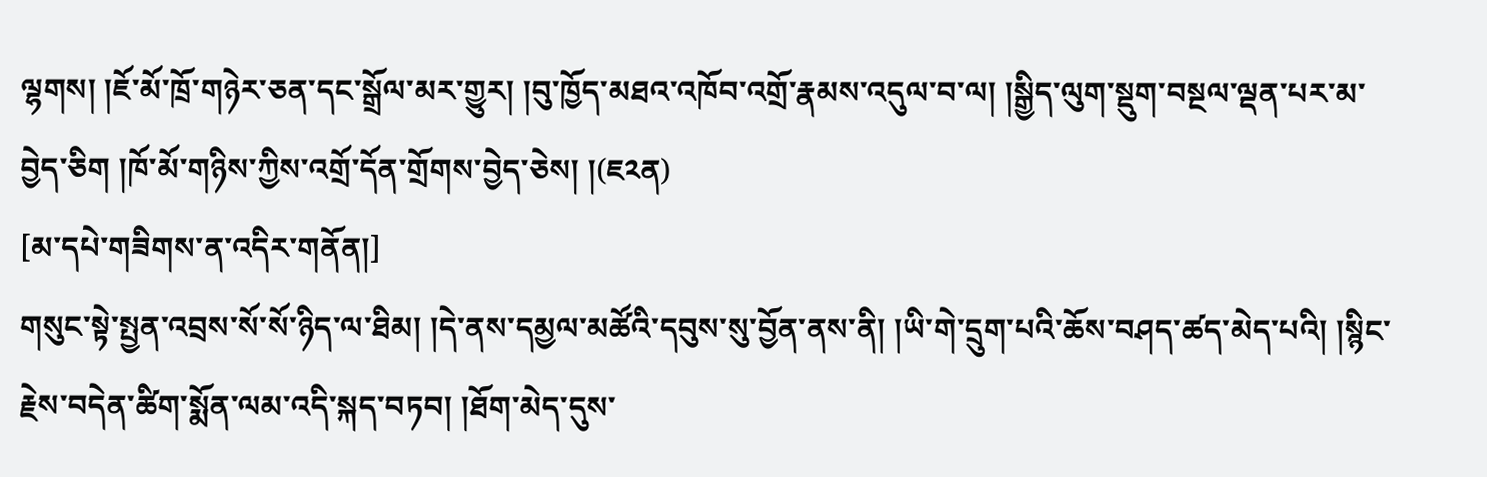ལྷགས། །ཇོ་མོ་ཁྲོ་གཉེར་ཅན་དང་སྒྲོལ་མར་གྱུར། །བུ་ཁྱོད་མཐའ་འཁོབ་འགྲོ་རྣམས་འདུལ་བ་ལ། །སྒྱིད་ལུག་སྡུག་བསྔལ་ལྡན་པར་མ་བྱེད་ཅིག །ཁོ་མོ་གཉིས་ཀྱིས་འགྲོ་དོན་གྲོགས་བྱེད་ཅེས། །(ཇ༢ན)
[མ་དཔེ་གཟིགས་ན་འདིར་གནོན།]
གསུང་སྟེ་སྤྱན་འབྲས་སོ་སོ་ཉིད་ལ་ཐིམ། །དེ་ནས་དམྱལ་མཚོའི་དབུས་སུ་བྱོན་ནས་ནི། །ཡི་གེ་དྲུག་པའི་ཆོས་བཤད་ཚད་མེད་པའི། །སྙིང་རྗེས་བདེན་ཚིག་སྨོན་ལམ་འདི་སྐད་བཏབ། །ཐོག་མེད་དུས་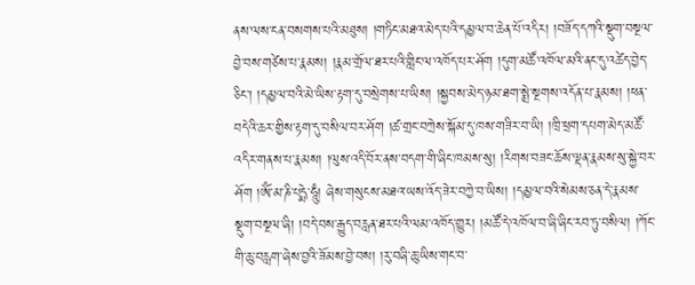ནས་ལས་ངན་བསགས་པའི་མཐུས། །གཏིང་མཐའ་མེད་པའི་དམྱལ་བ་ཆེན་པོ་འདིར། །བཟོད་དཀའི་སྡུག་བསྔལ་བྱེ་བས་གཙེས་པ་རྣམས། །རྣམ་གྲོལ་ཐར་པའི་གླིང་ལ་འཁོད་པར་ཤོག །དུག་མཚོ་འཁོལ་མའི་ནང་དུ་འཚེད་བྱེད་ཅིང་། །དམྱལ་བའི་མེ་ཡིས་རྟག་དུ་བསྲེགས་པ་ཡིས། །སྐྱབས་མེད་ཉམ་ཐག་སྨྲེ་སྔགས་འདོན་པ་རྣམས། །ཕན་བདེའི་ཆར་གྱིས་རྟག་དུ་བསིལ་བར་ཤོག །ཚ་གྲང་བཀྲེས་སྐོམ་དུ་ཁས་གཟིར་བ་ཡི། །ཁྲི་ཕྲག་དཔག་མེད་མཚོ་འདིར་གནས་པ་རྣམས། །ལུས་འདི་བོར་ནས་བདག་གི་ཞིང་ཁམས་སུ། །རིགས་བཟང་ཆོས་ལྡན་རྣམས་སུ་སྐྱེ་བར་ཤོག །ཨོཾ་མ་ཎི་པདྨེ་ཧཱུྃ། ཞེས་གསུངས་མཐའ་ཡས་འོད་ཟེར་བཀྱེ་བ་ཡིས། །དམྱལ་བའི་སེམས་ཅན་དེ་རྣམས་སྡུག་བསྔལ་ཞི། །བདེ་བས་རྒྱུད་བརླན་ཐར་པའི་ལམ་འཁོད་གྱུར། །མཚོ་དེ་འཁོལ་བ་ཞི་ཞིང་རབ་ཏུ་བསིལ། །ཀོང་གི་ཆུ་བརླག་ཞེས་བྱའི་ཟོམས་བྱེ་བས། །རུ་བཞི་ཆུ་ཡིས་གང་བ་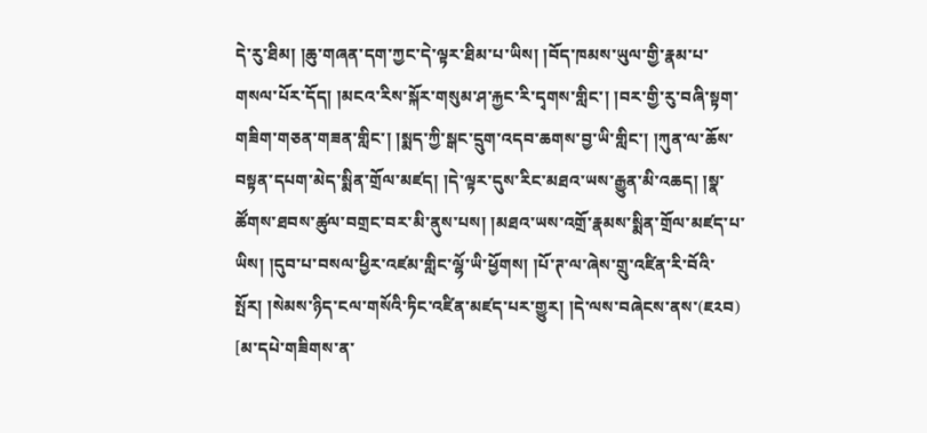དེ་རུ་ཐིམ། །ཆུ་གཞན་དག་ཀྱང་དེ་ལྟར་ཐིམ་པ་ཡིས། །བོད་ཁམས་ཡུལ་གྱི་རྣམ་པ་གསལ་པོར་དོད། །མངའ་རིས་སྐོར་གསུམ་ཤ་རྐྱང་རི་དྭགས་གླིང་། །བར་གྱི་རུ་བཞི་སྟག་གཟིག་གཅན་གཟན་གླིང་། །སྨད་ཀྱི་སྒང་དྲུག་འདབ་ཆགས་བྱ་ཡི་གླིང་། །ཀུན་ལ་ཆོས་བསྟན་དཔག་མེད་སྨིན་གྲོལ་མཛད། །དེ་ལྟར་དུས་རིང་མཐའ་ཡས་རྒྱུན་མི་འཆད། །སྣ་ཚོགས་ཐབས་ཚུལ་བགྲང་བར་མི་ནུས་པས། །མཐའ་ཡས་འགྲོ་རྣམས་སྨིན་གྲོལ་མཛད་པ་ཡིས། །དུབ་པ་བསལ་ཕྱིར་འཛམ་གླིང་ལྷོ་ཡི་ཕྱོགས། །པོ་ཊ་ལ་ཞེས་གྲུ་འཛིན་རི་བོའི་སྤོར། །སེམས་ཉིད་ངལ་གསོའི་ཏིང་འཛིན་མཛད་པར་གྱུར། །དེ་ལས་བཞེངས་ནས་(ཇ༢བ)
[མ་དཔེ་གཟིགས་ན་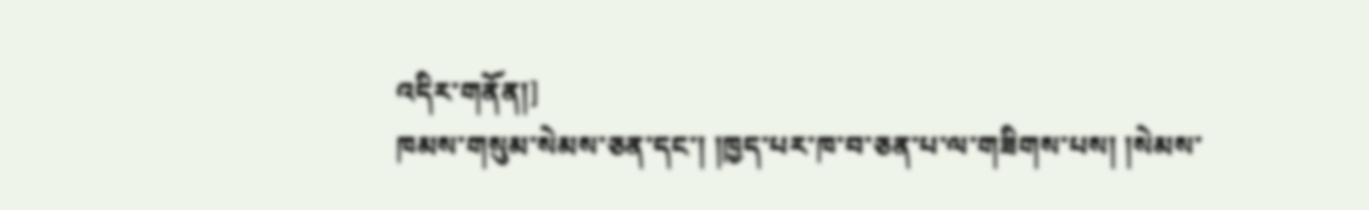འདིར་གནོན།]
ཁམས་གསུམ་སེམས་ཅན་དང་། །ཁྱད་པར་ཁ་བ་ཅན་པ་ལ་གཟིགས་པས། །སེམས་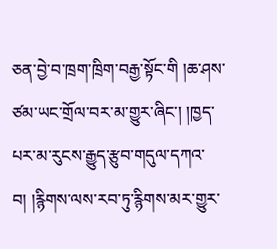ཅན་བྱེ་བ་ཁྲག་ཁྲིག་བརྒྱ་སྟོང་གི །ཆ་ཤས་ཙམ་ཡང་གྲོལ་བར་མ་གྱུར་ཞིང་། །ཁྱད་པར་མ་རུངས་རྒྱུད་རྩུབ་གདུལ་དཀའ་བ། །རྙིགས་ལས་རབ་ཏུ་རྙིགས་མར་གྱུར་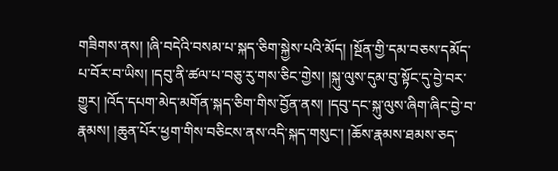གཟིགས་ནས། །ཞི་བདེའི་བསམ་པ་སྐད་ཅིག་སྐྱེས་པའི་མོད། །སྔོན་གྱི་དམ་བཅས་དམོད་པ་བོར་བ་ཡིས། །དབུ་ནི་ཚལ་པ་བཅུ་རུ་གས་ཅིང་གྱེས། །སྐུ་ལུས་དུམ་བུ་སྟོང་དུ་བྱེ་བར་གྱུར། །འོད་དཔག་མེད་མགོན་སྐད་ཅིག་གིས་བྱོན་ནས། །དབུ་དང་སྐུ་ལུས་ཞིག་ཞིང་བྱེ་བ་རྣམས། །ཆུན་པོར་ཕྱག་གིས་བཅིངས་ནས་འདི་སྐད་གསུང་། །ཆོས་རྣམས་ཐམས་ཅད་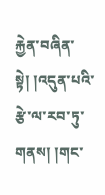རྐྱེན་བཞིན་སྟེ། །འདུན་པའི་རྩེ་ལ་རབ་ཏུ་གནས། །གང་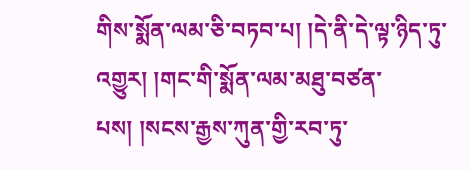གིས་སྨོན་ལམ་ཅི་བཏབ་པ། །དེ་ནི་དེ་ལྟ་ཉིད་ཏུ་འགྱུར། །གང་གི་སྨོན་ལམ་མཐུ་བཙན་པས། །སངས་རྒྱས་ཀུན་གྱི་རབ་ཏུ་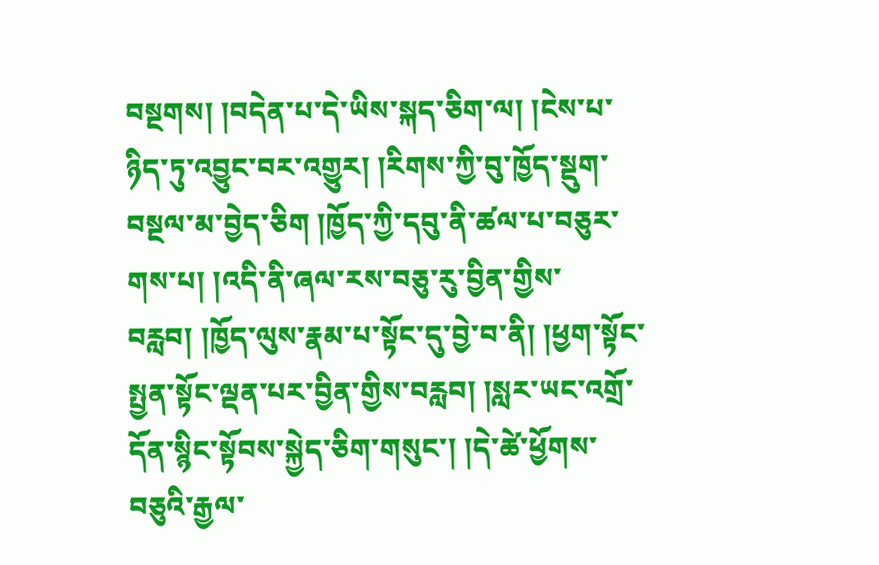བསྔགས། །བདེན་པ་དེ་ཡིས་སྐད་ཅིག་ལ། །ངེས་པ་ཉིད་ཏུ་འབྱུང་བར་འགྱུར། །རིགས་ཀྱི་བུ་ཁྱོད་སྡུག་བསྔལ་མ་བྱེད་ཅིག །ཁྱོད་ཀྱི་དབུ་ནི་ཚལ་པ་བཅུར་གས་པ། །འདི་ནི་ཞལ་རས་བཅུ་རུ་བྱིན་གྱིས་བརླབ། །ཁྱོད་ལུས་རྣམ་པ་སྟོང་དུ་བྱེ་བ་ནི། །ཕྱག་སྟོང་སྤྱན་སྟོང་ལྡན་པར་བྱིན་གྱིས་བརླབ། །སླར་ཡང་འགྲོ་དོན་སྙིང་སྟོབས་སྐྱེད་ཅིག་གསུང་། །དེ་ཚེ་ཕྱོགས་བཅུའི་རྒྱལ་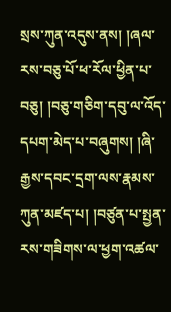སྲས་ཀུན་འདུས་ནས། །ཞལ་རས་བཅུ་པོ་ཕ་རོལ་ཕྱིན་པ་བཅུ། །བཅུ་གཅིག་དབུ་ལ་འོད་དཔག་མེད་པ་བཞུགས། །ཞི་རྒྱས་དབང་དྲག་ལས་རྣམས་ཀུན་མཛད་པ། །བཙུན་པ་སྤྱན་རས་གཟིགས་ལ་ཕྱག་འཚལ་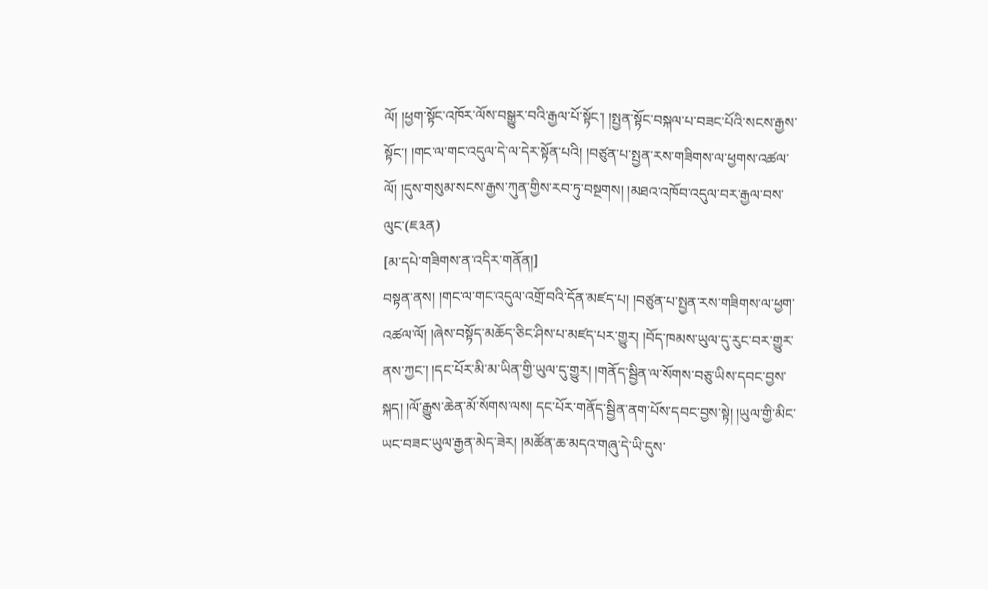ལོ། །ཕྱག་སྟོང་འཁོར་ལོས་བསྒྱུར་བའི་རྒྱལ་པོ་སྟོང་། །སྤྱན་སྟོང་བསྐལ་པ་བཟང་པོའི་སངས་རྒྱས་སྟོང་། །གང་ལ་གང་འདུལ་དེ་ལ་དེར་སྟོན་པའི། །བཙུན་པ་སྤྱན་རས་གཟིགས་ལ་ཕྱགས་འཚལ་ལོ། །དུས་གསུམ་སངས་རྒྱས་ཀུན་གྱིས་རབ་ཏུ་བསྔགས། །མཐའ་འཁོབ་འདུལ་བར་རྒྱལ་བས་ལུང་(ཇ༣ན)
[མ་དཔེ་གཟིགས་ན་འདིར་གནོན།]
བསྟན་ནས། །གང་ལ་གང་འདུལ་འགྲོ་བའི་དོན་མཛད་པ། །བཙུན་པ་སྤྱན་རས་གཟིགས་ལ་ཕྱག་འཚལ་ལོ། །ཞེས་བསྟོད་མཆོད་ཅིང་ཤིས་པ་མཛད་པར་གྱུར། །བོད་ཁམས་ཡུལ་དུ་རུང་བར་གྱུར་ནས་ཀྱང་། །དང་པོར་མི་མ་ཡིན་གྱི་ཡུལ་དུ་གྱུར། །གནོད་སྦྱིན་ལ་སོགས་བཅུ་ཡིས་དབང་བྱས་སྐད། །ལོ་རྒྱུས་ཆེན་མོ་སོགས་ལས། དང་པོར་གནོད་སྦྱིན་ནག་པོས་དབང་བྱས་སྟེ། །ཡུལ་གྱི་མིང་ཡང་བཟང་ཡུལ་རྒྱན་མེད་ཟེར། །མཚོན་ཆ་མདའ་གཞུ་དེ་ཡི་དུས་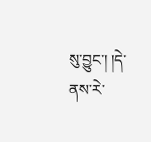སུ་བྱུང་། །དེ་ནས་རེ་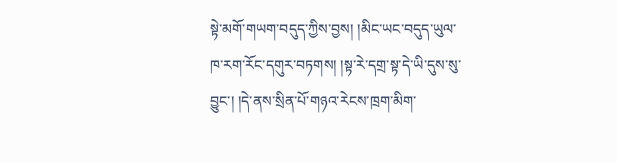སྟེ་མགོ་གཡག་བདུད་ཀྱིས་བྱས། །མིང་ཡང་བདུད་ཡུལ་ཁ་རག་རོང་དགུར་བཏགས། །སྟ་རེ་དགྲ་སྟ་དེ་ཡི་དུས་སུ་བྱུང་། །དེ་ནས་སྲིན་པོ་གཉའ་རེངས་ཁྲག་མིག་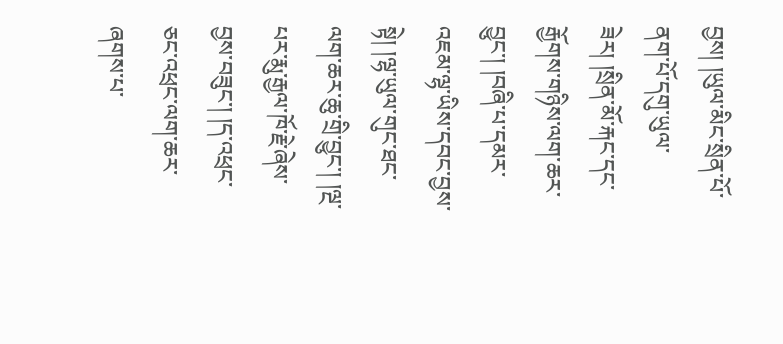བྱས། །ཡུལ་མིང་སྲིན་པོ་ནག་པོ་དགུ་ཡུལ་ཟེར། །སྲིན་མོ་རྐང་དང་རྒྱོགས་གཉིས་ལག་ཆར་བྱུང་། །བཞི་པ་དམར་འཇམ་ལྷ་ཡིས་དབང་བྱས་སྟེ། །ལྷ་ཡུལ་གུང་ཐང་ལག་ཆར་ཆུ་གྲི་བྱུང་། །ལྔ་པར་རྨུ་རྒྱལ་ཁོ་རྗེ་ཞེས་བྱས་བཟུང་། །ད་འཕྲང་ཅང་འཕྲང་ལག་ཆར་ཞགས་པ་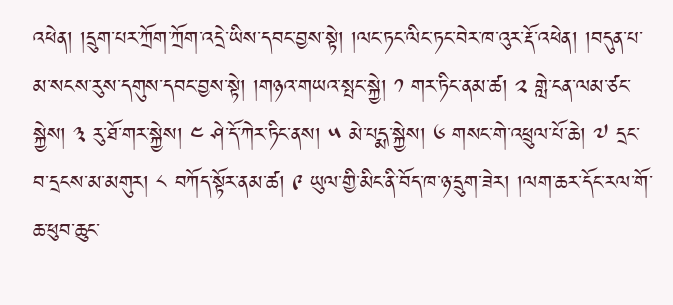འཕེན། །དྲུག་པར་ཀྲོག་ཀྲོག་འདྲེ་ཡིས་དབང་བྱས་སྟེ། །ལང་ཏང་ལིང་ཏང་བེར་ཁ་འུར་རྡོ་འཕེན། །བདུན་པ་མ་སངས་རུས་དགུས་དབང་བྱས་སྟེ། །གཉའ་གཡའ་སྤང་སྐྱེ། ༡ གར་ཏིང་ནམ་ཚ། ༢ གླེ་ངན་ལམ་ཙང་སྐྱེས། ༣ རུ་ཐོ་གར་སྐྱེས། ༤ ཤེ་དོ་ཀེར་ཏིང་ནས། ༥ མེ་པདྨ་སྐྱེས། ༦ གསང་གེ་འཕྲུལ་པོ་ཆེ། ༧ དྲང་བ་དྲངས་མ་མགུར། ༨ བཀོད་སྟོར་ནམ་ཚ། ༩ ཡུལ་གྱི་མིང་ནི་བོད་ཁ་ཉ་དྲུག་ཟེར། །ལག་ཆར་དོང་རལ་གོ་ཆ་ཕུབ་ཆུང་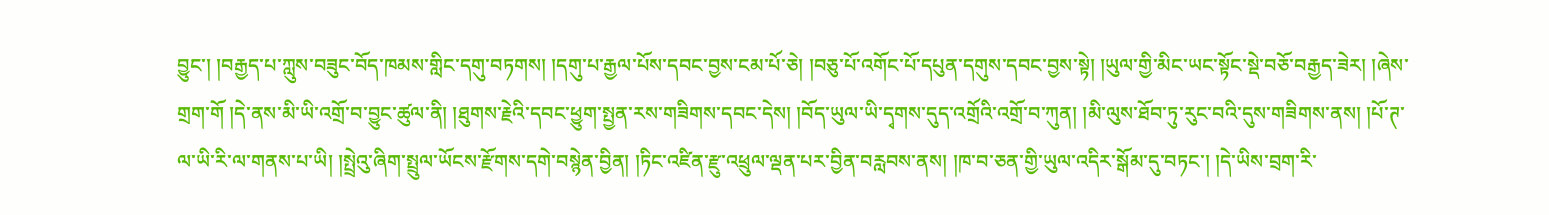བྱུང་། །བརྒྱད་པ་ཀླུས་བཟུང་བོད་ཁམས་གླིང་དགུ་བཏགས། །དགུ་པ་རྒྱལ་པོས་དབང་བྱས་ངམ་པོ་ཅེ། །བཅུ་པོ་འགོང་པོ་དཔུན་དགུས་དབང་བྱས་སྟེ། །ཡུལ་གྱི་མིང་ཡང་སྟོང་སྡེ་བཅོ་བརྒྱད་ཟེར། །ཞེས་གྲག་གོ །དེ་ནས་མི་ཡི་འགྲོ་བ་བྱུང་ཚུལ་ནི། །ཐུགས་རྗེའི་དབང་ཕྱུག་སྤྱན་རས་གཟིགས་དབང་དེས། །བོད་ཡུལ་ཡི་དྭགས་དུད་འགྲོའི་འགྲོ་བ་ཀུན། །མི་ལུས་ཐོབ་ཏུ་རུང་བའི་དུས་གཟིགས་ནས། །པོ་ཊ་ལ་ཡི་རི་ལ་གནས་པ་ཡི། །སྤྲེའུ་ཞིག་སྤྲུལ་ཡོངས་རྫོགས་དགེ་བསྙེན་བྱིན། །ཏིང་འཛིན་རྫུ་འཕྲུལ་ལྡན་པར་བྱིན་བརླབས་ནས། །ཁ་བ་ཅན་གྱི་ཡུལ་འདིར་སྒོམ་དུ་བཏང་། །དེ་ཡིས་བྲག་རི་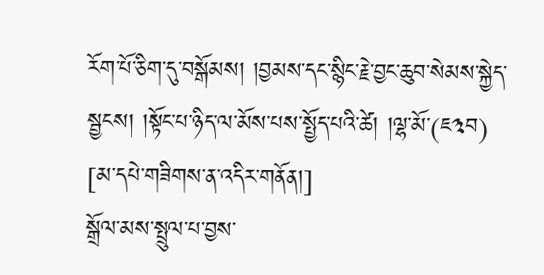རོག་པོ་ཅིག་དུ་བསྒོམས། །བྱམས་དང་སྙིང་རྗེ་བྱང་ཆུབ་སེམས་སྐྱེད་སྦྱངས། །སྟོང་པ་ཉིད་ལ་མོས་པས་སྤྱོད་པའི་ཚེ། །ལྷ་མོ་(ཇ༣བ)
[མ་དཔེ་གཟིགས་ན་འདིར་གནོན།]
སྒྲོལ་མས་སྤྲུལ་པ་བྱས་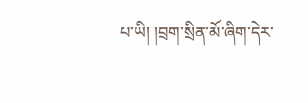པ་ཡི། །བྲག་སྲིན་མོ་ཞིག་དེར་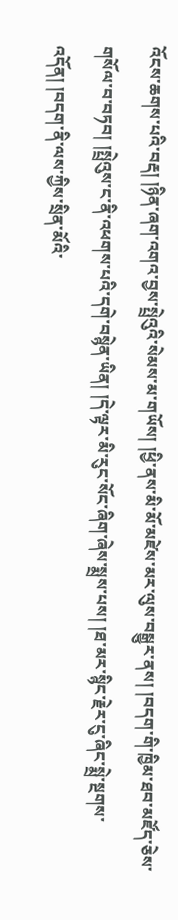འོངས་ཆགས་པའི་བརྡ། །ཉིན་ཞག་འགའ་བྱས་སྤྲེའུའི་སེམས་མ་གཡོས། །ཕྱི་ནས་མི་མོ་མཛེས་མར་ལུས་བསྒྱུར་ནས། །བདག་གི་ཁྱིམ་ཐབ་མཛོད་ཅེས་གསོལ་བ་བཏབ། །སྤྲེའུས་ང་ནི་འཕགས་པའི་དགེ་བསྙེན་ཡིན། །དེ་ལྟར་མི་རུང་སོང་ཞིག་ཞེས་སྨྲས་པས། །ཐ་མར་སྙིང་རྗེར་ངུ་ཞིང་སྨྲེ་སྔགས་འདོན། །བདག་ནི་ལས་ཀྱིས་སྲིན་མོའི་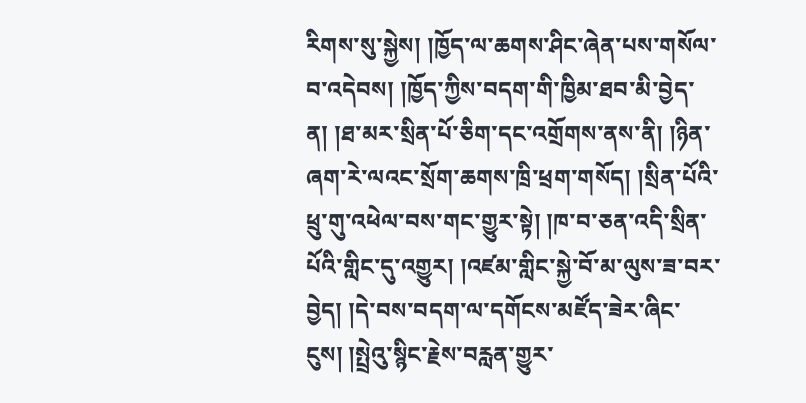རིགས་སུ་སྐྱེས། །ཁྱོད་ལ་ཆགས་ཤིང་ཞེན་པས་གསོལ་བ་འདེབས། །ཁྱོད་ཀྱིས་བདག་གི་ཁྱིམ་ཐབ་མི་བྱེད་ན། །ཐ་མར་སྲིན་པོ་ཅིག་དང་འགྲོགས་ནས་ནི། །ཉིན་ཞག་རེ་ལའང་སྲོག་ཆགས་ཁྲི་ཕྲག་གསོད། །སྲིན་པོའི་ཕྲུ་གུ་འཕེལ་བས་གང་གྱུར་སྟེ། །ཁ་བ་ཅན་འདི་སྲིན་པོའི་གླིང་དུ་འགྱུར། །འཛམ་གླིང་སྐྱེ་བོ་མ་ལུས་ཟ་བར་བྱེད། །དེ་བས་བདག་ལ་དགོངས་མཛོད་ཟེར་ཞིང་ངུས། །སྤྲེའུ་སྙིང་རྗེས་བརླན་གྱུར་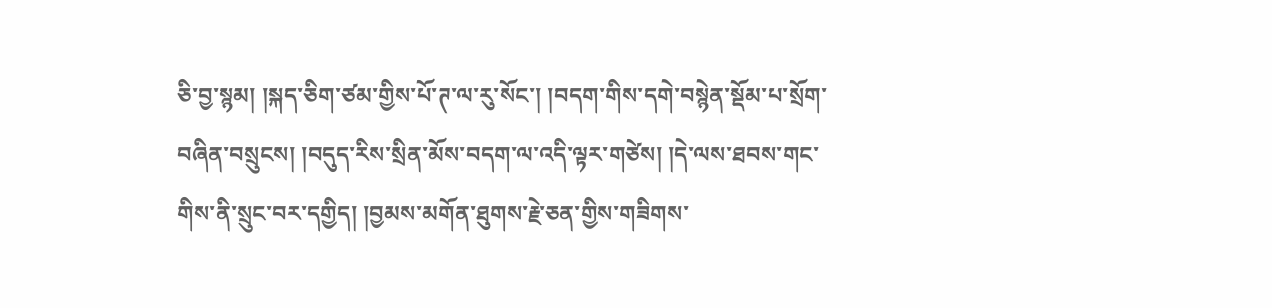ཅི་བྱ་སྙམ། །སྐད་ཅིག་ཙམ་གྱིས་པོ་ཊ་ལ་རུ་སོང་། །བདག་གིས་དགེ་བསྙེན་སྡོམ་པ་སྲོག་བཞིན་བསྲུངས། །བདུད་རིས་སྲིན་མོས་བདག་ལ་འདི་ལྟར་གཙེས། །དེ་ལས་ཐབས་གང་གིས་ནི་སྲུང་བར་དགྱིད། །བྱམས་མགོན་ཐུགས་རྗེ་ཅན་གྱིས་གཟིགས་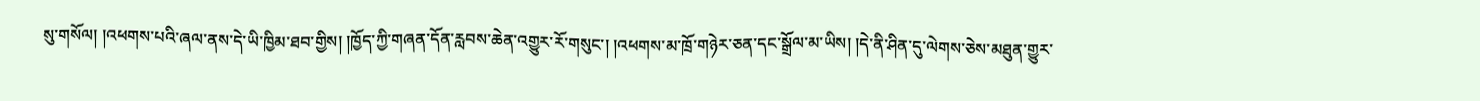སུ་གསོལ། །འཕགས་པའི་ཞལ་ནས་དེ་ཡི་ཁྱིམ་ཐབ་གྱིས། །ཁྱོད་ཀྱི་གཞན་དོན་རླབས་ཆེན་འགྱུར་རོ་གསུང་། །འཕགས་མ་ཁྲོ་གཉེར་ཅན་དང་སྒྲོལ་མ་ཡིས། །དེ་ནི་ཤིན་དུ་ལེགས་ཅེས་མཐུན་གྱུར་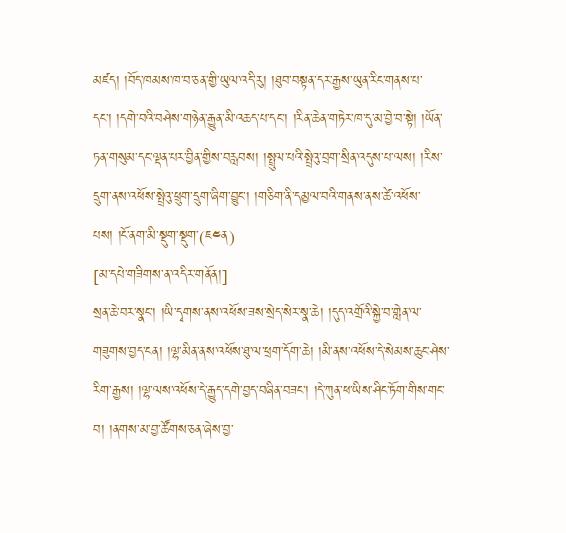མཛད། །བོད་ཁམས་ཁ་བ་ཅན་གྱི་ཡུལ་འདི་རུ། །ཐུབ་བསྟན་དར་རྒྱས་ཡུན་རིང་གནས་པ་དང་། །དགེ་བའི་བཤེས་གཉེན་རྒྱུན་མི་འཆད་པ་དང་། །རིན་ཆེན་གཏེར་ཁ་དུ་མ་བྱེ་བ་སྟེ། །ཡོན་ཏན་གསུམ་དང་ལྡན་པར་བྱིན་གྱིས་བརླབས། །སྤྲུལ་པའི་སྤྲེའུ་བྲག་སྲིན་འདུས་པ་ལས། །རིས་དྲུག་ནས་འཕོས་སྤྲེའུ་ཕྲུག་དྲུག་ཞིག་བྱུང་། །གཅིག་ནི་དམྱལ་བའི་གནས་ནས་ཚེ་འཕོས་པས། །ངོ་ནག་མི་སྡུག་སྡུག་(ཇ༤ན)
[མ་དཔེ་གཟིགས་ན་འདིར་གནོན།]
སྲན་ཆེ་བར་སྣང་། །ཡི་དྭགས་ནས་འཕོས་ཟས་སྲེད་སེར་སྣ་ཆེ། །དུད་འགྲོའི་སྐྱེ་བ་གླེན་ལ་གཟུགས་བྱད་ངན། །ལྷ་མིན་ནས་འཕོས་ཐུ་ལ་ཕྲག་དོག་ཆེ། །མི་ནས་འཕོས་དེ་སེམས་ཆུང་ཤེས་རིག་རྒྱས། །ལྷ་ལས་འཕོས་དེ་རྒྱུད་དགེ་བྱད་བཞིན་བཟང་། །དེ་ཀུན་ཕ་ཡིས་ཤིང་ཏོག་གིས་གང་བ། །ནགས་མ་བྱ་ཚོགས་ཅན་ཞེས་བྱ་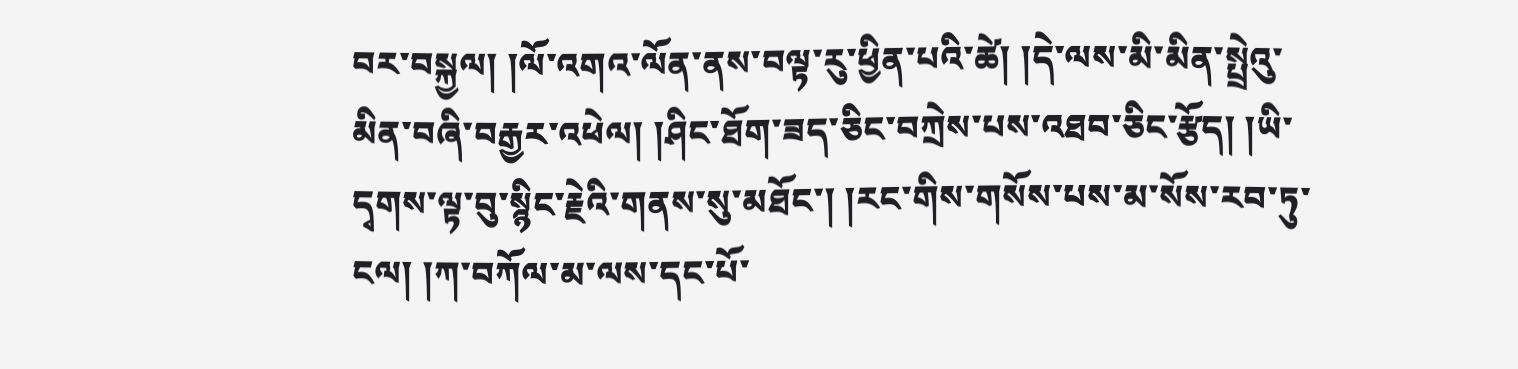བར་བསྐྱལ། །ལོ་འགའ་ལོན་ནས་བལྟ་རུ་ཕྱིན་པའི་ཚེ། །དེ་ལས་མི་མིན་སྤྲེའུ་མིན་བཞི་བརྒྱར་འཕེལ། །ཤིང་ཐོག་ཟད་ཅིང་བཀྲེས་པས་འཐབ་ཅིང་རྩོད། །ཡི་དྭགས་ལྟ་བུ་སྙིང་རྗེའི་གནས་སུ་མཐོང་། །རང་གིས་གསོས་པས་མ་སོས་རབ་ཏུ་ངལ། །ཀ་བཀོལ་མ་ལས་དང་པོ་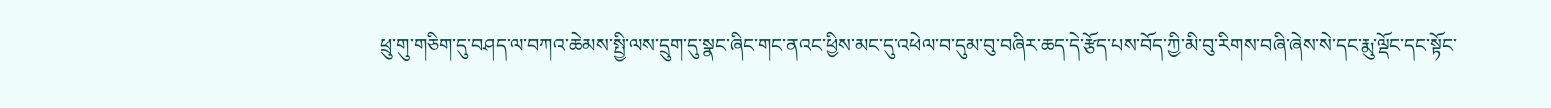ཕྲུ་གུ་གཅིག་དུ་བཤད་ལ་བཀའ་ཆེམས་སྤྱི་ལས་དྲུག་དུ་སྣང་ཞིང་གང་ནའང་ཕྱིས་མང་དུ་འཕེལ་བ་དུམ་བུ་བཞིར་ཆད་དེ་རྩོད་པས་བོད་ཀྱི་མི་བུ་རིགས་བཞི་ཞེས་སེ་དང་རྨུ་ལྡོང་དང་སྟོང་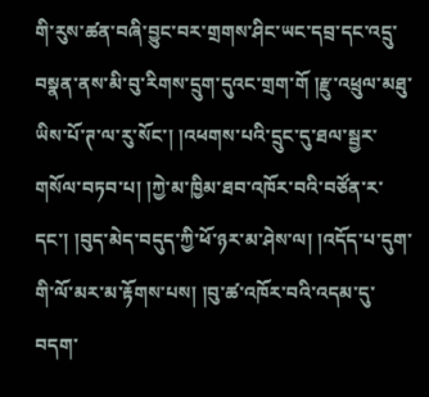གི་རུས་ཚན་བཞི་བྱུང་བར་གྲགས་ཤིང་ཡང་དབྲ་དང་འདྲུ་བསྣན་ནས་མི་བུ་རིགས་དྲུག་དུའང་གྲག་གོ །རྫུ་འཕྲུལ་མཐུ་ཡིས་པོ་ཊ་ལ་རུ་སོང་། །འཕགས་པའི་དྲུང་དུ་ཐལ་སྦྱར་གསོལ་བཏབ་པ། །ཀྱེ་མ་ཁྱིམ་ཐབ་འཁོར་བའི་བཙོན་ར་དང་། །བུད་མེད་བདུད་ཀྱི་ཕོ་ཉར་མ་ཤེས་ལ། །འདོད་པ་དུག་གི་ལོ་མར་མ་རྟོགས་པས། །བུ་ཚ་འཁོར་བའི་འདམ་དུ་བདག་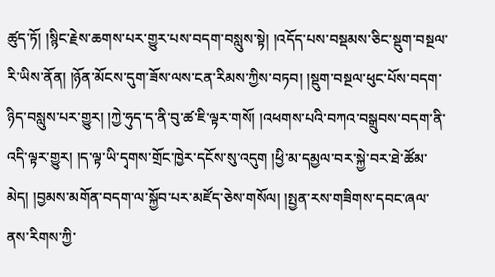ཚུད་ཏོ། །སྙིང་རྗེས་ཆགས་པར་གྱུར་པས་བདག་བསླུས་སྟེ། །འདོད་པས་བསྡམས་ཅིང་སྡུག་བསྔལ་རི་ཡིས་ནོན། །ཉོན་མོངས་དུག་ཟོས་ལས་ངན་རིམས་ཀྱིས་བཏབ། །སྡུག་བསྔལ་ཕུང་པོས་བདག་ཉིད་བསླུས་པར་གྱུར། །ཀྱེ་ཧུད་ད་ནི་བུ་ཚ་ཇི་ལྟར་གསོ། །འཕགས་པའི་བཀའ་བསྒྲུབས་བདག་ནི་འདི་ལྟར་གྱུར། །ད་ལྟ་ཡི་དྭགས་གྲོང་ཁྱེར་དངོས་སུ་འདུག །ཕྱི་མ་དམྱལ་བར་སྐྱེ་བར་ཐེ་ཚོམ་མེད། །བྱམས་མགོན་བདག་ལ་སྐྱོབ་པར་མཛོད་ཅེས་གསོལ། །སྤྱན་རས་གཟིགས་དབང་ཞལ་ནས་རིགས་ཀྱི་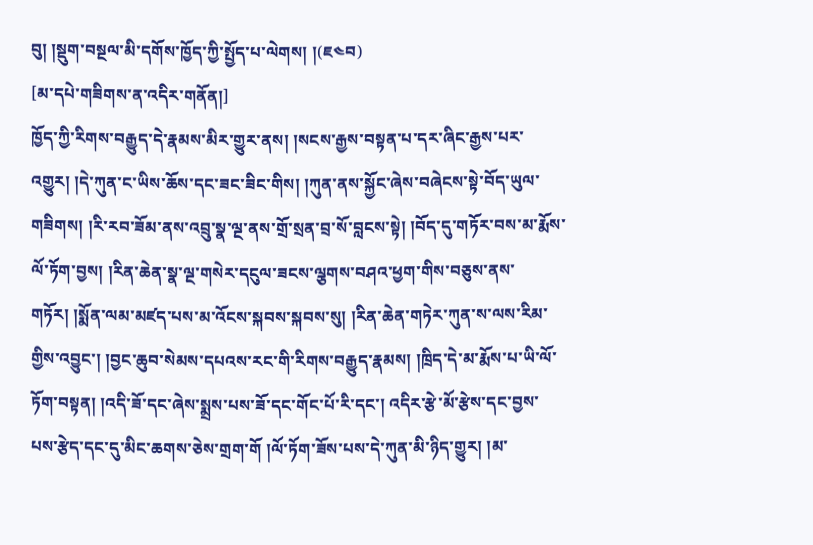བུ། །སྡུག་བསྔལ་མི་དགོས་ཁྱོད་ཀྱི་སྤྱོད་པ་ལེགས། །(ཇ༤བ)
[མ་དཔེ་གཟིགས་ན་འདིར་གནོན།]
ཁྱོད་ཀྱི་རིགས་བརྒྱུད་དེ་རྣམས་མིར་གྱུར་ནས། །སངས་རྒྱས་བསྟན་པ་དར་ཞིང་རྒྱས་པར་འགྱུར། །དེ་ཀུན་ང་ཡིས་ཆོས་དང་ཟང་ཟིང་གིས། །ཀུན་ནས་སྐྱོང་ཞེས་བཞེངས་སྟེ་བོད་ཡུལ་གཟིགས། །རི་རབ་ཟོམ་ནས་འབྲུ་སྣ་ལྔ་ནས་གྲོ་སྲན་བྲ་སོ་བླངས་སྟེ། །བོད་དུ་གཏོར་བས་མ་རྨོས་ལོ་ཏོག་བྱས། །རིན་ཆེན་སྣ་ལྔ་གསེར་དངུལ་ཟངས་ལྕགས་བཤའ་ཕྱག་གིས་བཅུས་ནས་གཏོར། །སྨོན་ལམ་མཛད་པས་མ་འོངས་སྐབས་སྐབས་སུ། །རིན་ཆེན་གཏེར་ཀུན་ས་ལས་རིམ་གྱིས་འབྱུང་། །བྱང་ཆུབ་སེམས་དཔའས་རང་གི་རིགས་བརྒྱུད་རྣམས། །ཁྲིད་དེ་མ་རྨོས་པ་ཡི་ལོ་ཏོག་བསྟན། །འདི་ཟོ་དང་ཞེས་སྨྲས་པས་ཟོ་དང་གོང་པོ་རི་དང་། འདིར་རྩེ་མོ་རྩེས་དང་བྱས་པས་རྩེད་དང་དུ་མིང་ཆགས་ཅེས་གྲག་གོ །ལོ་ཏོག་ཟོས་པས་དེ་ཀུན་མི་ཉིད་གྱུར། །མ་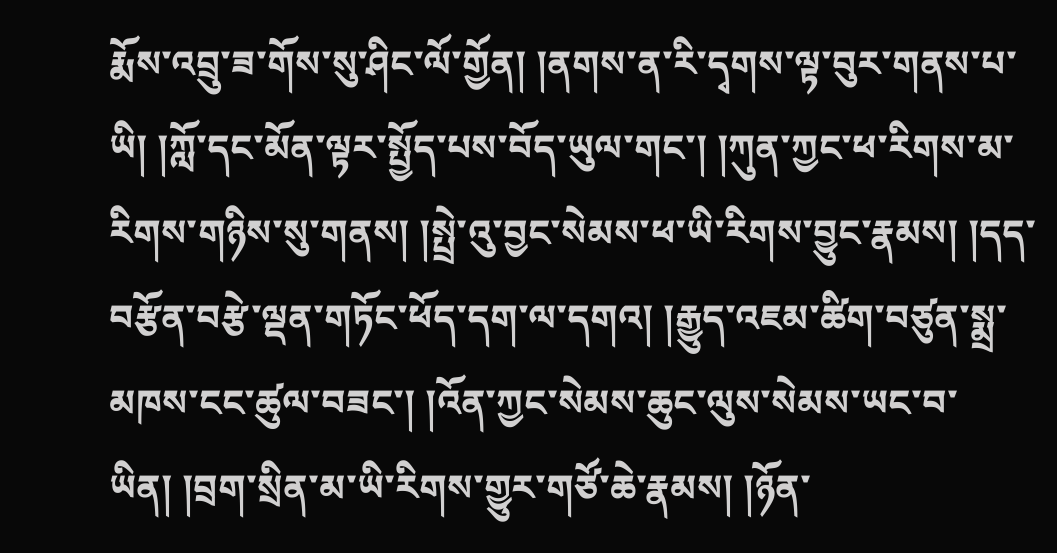རྨོས་འབྲུ་ཟ་གོས་སུ་ཤིང་ལོ་གྱོན། །ནགས་ན་རི་དྭགས་ལྟ་བུར་གནས་པ་ཡི། །ཀློ་དང་མོན་ལྟར་སྤྱོད་པས་བོད་ཡུལ་གང་། །ཀུན་ཀྱང་ཕ་རིགས་མ་རིགས་གཉིས་སུ་གནས། །སྤྲེ་འུ་བྱང་སེམས་ཕ་ཡི་རིགས་བྱུང་རྣམས། །དད་བརྩོན་བརྩེ་ལྡན་གཏོང་ཕོད་དག་ལ་དགའ། །རྒྱུད་འཇམ་ཚིག་བཙུན་སྨྲ་མཁས་ངང་ཚུལ་བཟང་། །འོན་ཀྱང་སེམས་ཆུང་ལུས་སེམས་ཡང་བ་ཡིན། །བྲག་སྲིན་མ་ཡི་རིགས་གྱུར་གཙོ་ཆེ་རྣམས། །ཉོན་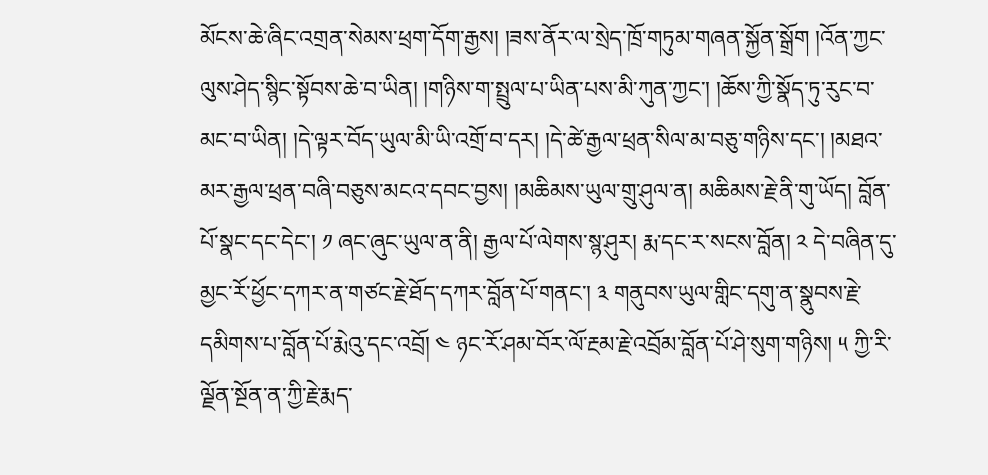མོངས་ཆེ་ཞིང་འགྲན་སེམས་ཕྲག་དོག་རྒྱས། །ཟས་ནོར་ལ་སྲེད་ཁྲོ་གཏུམ་གཞན་སྐྱོན་སྒྲོག །འོན་ཀྱང་ལུས་ཤེད་སྙིང་སྟོབས་ཆེ་བ་ཡིན། །གཉིས་ག་སྤྲུལ་པ་ཡིན་པས་མི་ཀུན་ཀྱང་། །ཆོས་ཀྱི་སྣོད་ཏུ་རུང་བ་མང་བ་ཡིན། །དེ་ལྟར་བོད་ཡུལ་མི་ཡི་འགྲོ་བ་དར། །དེ་ཚེ་རྒྱལ་ཕྲན་སིལ་མ་བཅུ་གཉིས་དང་། །མཐའ་མར་རྒྱལ་ཕྲན་བཞི་བཅུས་མངའ་དབང་བྱས། །མཆིམས་ཡུལ་གྲུ་ཤུལ་ན། མཆིམས་རྗེ་ནི་གུ་ཡོད། བློན་པོ་སྣང་དང་དེང་། ༡ ཞང་ཞུང་ཡུལ་ན་ནི། རྒྱལ་པོ་ལེགས་སྙ་ཤུར། རྨ་དང་ར་སངས་བློན། ༢ དེ་བཞིན་དུ་མྱང་རོ་ཕྱོང་དཀར་ན་གཙང་རྗེ་ཐོད་དཀར་བློན་པོ་གནང་། ༣ གནུབས་ཡུལ་གླིང་དགུ་ན་སྣུབས་རྗེ་དམིགས་པ་བློན་པོ་རྨེའུ་དང་འབྲོ། ༤ ཉང་རོ་ཤམ་བོར་ལོ་རྔམ་རྗེ་འབྲོམ་བློན་པོ་ཤེ་སུག་གཉིས། ༥ ཀྱི་རི་ལྗོན་སྔོན་ན་ཀྱི་རྗེ་རྨད་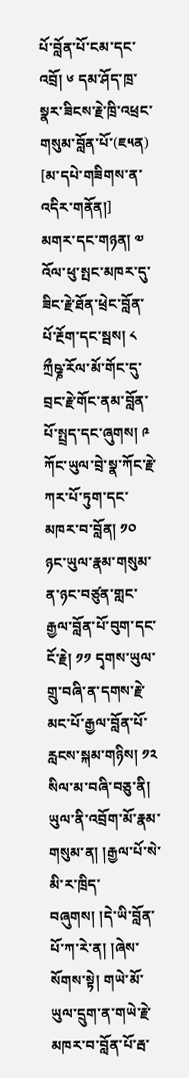པོ་བློན་པོ་ངམ་དང་འབྲོ། ༦ དམ་ཤོད་ཁྲ་སྣར་ཟིངས་རྗེ་ཁྲི་འཕྲང་གསུམ་བློན་པོ་(ཇ༥ན)
[མ་དཔེ་གཟིགས་ན་འདིར་གནོན།]
མགར་དང་གཉན། ༧ འོལ་ཕུ་སྤང་མཁར་དུ་ཟིང་རྗེ་ཐོན་ཕྲེང་བློན་པོ་རྔོག་དང་སྦས། ༨ ཀྲྀཥྞ་རོལ་མོ་གོང་དུ་བྲང་རྗེ་གོང་ནམ་བློན་པོ་སྤྲད་དང་ཞུགས། ༩ ཀོང་ཡུལ་བྲེ་སྣ་ཀོང་རྗེ་ཀར་པོ་ཏུག་དང་མཁར་བ་བློན། ༡༠ ཉང་ཡུལ་རྣམ་གསུམ་ན་ཉང་བཙུན་གླང་རྒྱལ་བློན་པོ་བུག་དང་ངོ་རྗེ། ༡༡ དྭགས་ཡུལ་གྲུ་བཞི་ན་དགས་རྗེ་མང་པོ་རྒྱལ་བློན་པོ་རླངས་སྐམ་གཉིས། ༡༢ སིལ་མ་བཞི་བཅུ་ནི། ཡུལ་ནི་འབྲོག་མོ་རྣམ་གསུམ་ན། །རྒྱལ་པོ་སེ་མི་ར་ཁྲིད་བཞུགས། །དེ་ཡི་བློན་པོ་ཀ་རེ་ན། །ཞེས་སོགས་སྟེ། གཡེ་མོ་ཡུལ་དྲུག་ན་གཡེ་རྗེ་མཁར་བ་བློན་པོ་རྦ་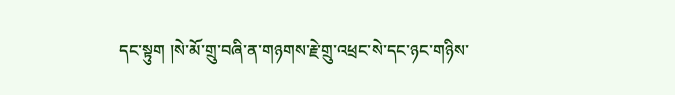དང་སྟུག །སེ་མོ་གྲུ་བཞི་ན་གཉགས་རྗེ་གྲུ་འཕྲང་སེ་དང་ཉང་གཉིས་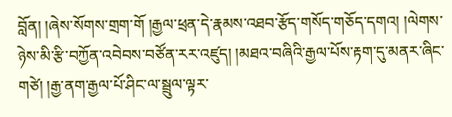བློན། །ཞེས་སོགས་གྲག་གོ །རྒྱལ་ཕྲན་དེ་རྣམས་འཐབ་རྩོད་གསོད་གཅོད་དགའ། །ལེགས་ཉེས་མི་རྩི་བཀྱོན་འབེབས་བཙོན་རར་འཛུད། །མཐའ་བཞིའི་རྒྱལ་པོས་རྟག་དུ་མནར་ཞིང་གཙེ། །རྒྱ་ནག་རྒྱལ་པོ་ཤིང་ལ་སྦྲུལ་ལྟར་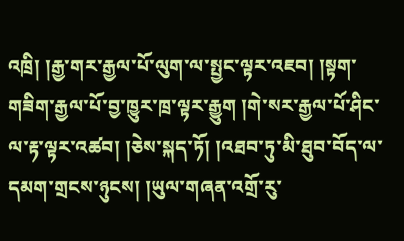འཁྲི། །རྒྱ་གར་རྒྱལ་པོ་ལུག་ལ་སྤྱང་ལྟར་འཇབ། །སྟག་གཟིག་རྒྱལ་པོ་བྱ་ཁྱུར་ཁྲ་ལྟར་རྒྱུག །གེ་སར་རྒྱལ་པོ་ཤིང་ལ་རྟ་ལྟར་འཚབ། །ཅེས་སྐད་ཏོ། །འཐབ་ཏུ་མི་ཐུབ་བོད་ལ་དམག་གྲངས་ཉུངས། །ཡུལ་གཞན་འགྲོ་རུ་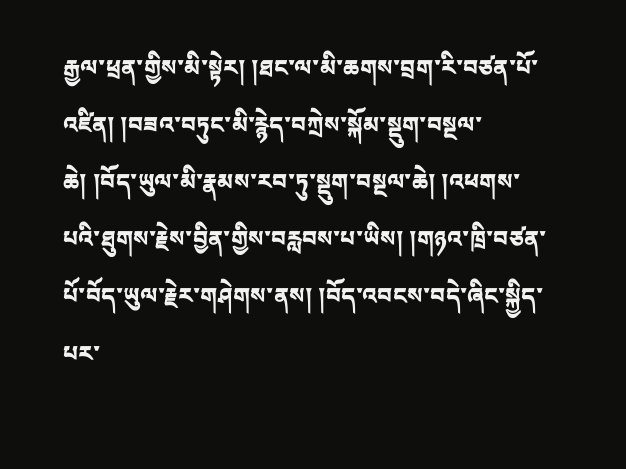རྒྱལ་ཕྲན་གྱིས་མི་སྟེར། །ཐང་ལ་མི་ཆགས་བྲག་རི་བཙན་པོ་འཛིན། །བཟའ་བཏུང་མི་རྙེད་བཀྲེས་སྐོམ་སྡུག་བསྔལ་ཆེ། །བོད་ཡུལ་མི་རྣམས་རབ་ཏུ་སྡུག་བསྔལ་ཆེ། །འཕགས་པའི་ཐུགས་རྗེས་བྱིན་གྱིས་བརླབས་པ་ཡིས། །གཉའ་ཁྲི་བཙན་པོ་བོད་ཡུལ་རྗེར་གཤེགས་ནས། །བོད་འབངས་བདེ་ཞིང་སྐྱིད་པར་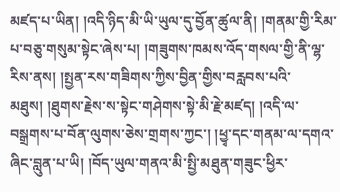མཛད་པ་ཡིན། །འདི་ཉིད་མི་ཡི་ཡུལ་དུ་བྱོན་ཚུལ་ནི། །གནམ་གྱི་རིམ་པ་བཅུ་གསུམ་སྟེང་ཞེས་པ། །གཟུགས་ཁམས་འོད་གསལ་གྱི་ནི་ལྷ་རིས་ནས། །སྤྱན་རས་གཟིགས་ཀྱིས་བྱིན་གྱིས་བརླབས་པའི་མཐུས། །ཐུགས་རྗེས་ས་སྟེང་གཤེགས་སྟེ་མི་རྗེ་མཛད། །འདི་ལ་བསྒྲགས་པ་བོན་ལུགས་ཅེས་གྲགས་ཀྱང་། །ཕྱྭ་དང་གནམ་ལ་དགའ་ཞིང་བླུན་པ་ཡི། །བོད་ཡུལ་གནའ་མི་སྤྱི་མཐུན་གཟུང་ཕྱིར་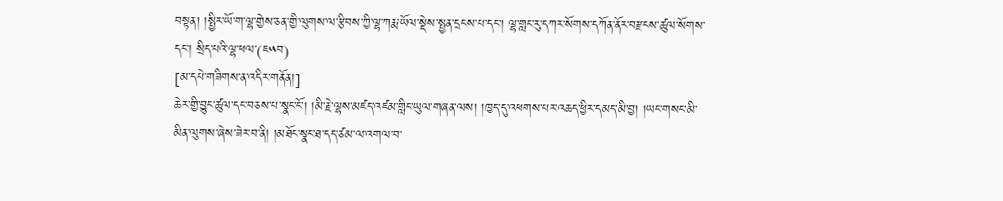བསྟན། །སྤྱིར་ཡོ་ག་ལྷ་གྱེས་ཅན་གྱི་ལུགས་ལ་རྩིབས་ཀྱི་ལྷ་ཀརྨ་ཡོལ་སྡེས་སྤྱན་དྲངས་པ་དང་། ལྷ་གླང་རུ་དཀར་སོགས་དཀོན་ནོར་བརྫངས་ཚུལ་སོགས་དང་། སྲིད་པའི་ལྷ་ཕལ་(ཇ༥བ)
[མ་དཔེ་གཟིགས་ན་འདིར་གནོན།]
ཆེར་གྱི་བྱུང་ཚུལ་དང་བཅས་པ་སྣང་ངོ་། །མི་རྗེ་ལྷས་མཛད་འཛམ་གླིང་ཡུལ་གཞན་ལས། །ཁྱད་དུ་འཕགས་པར་འཆད་ཕྱིར་དམད་མི་བྱ། །ཡང་གསང་མི་མིན་ལུགས་ཞེས་ཟེར་བ་ནི། །མཐོང་སྣང་ཐ་དད་ཙམ་ལ་འགལ་བ་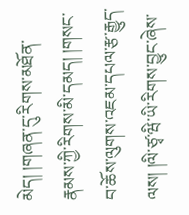མེད། །གཞན་དུ་རིགས་མཐོན་རྣམས་ཀྱི་རིགས་མི་དམད། །གསང་བ་ཆོས་ལུགས་འཇམ་དཔལ་རྩ་རྒྱུད་ལས། །ལི་ཙྭ་ཝི་ཡི་རིགས་བྱུང་ཞེས་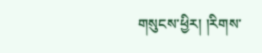གསུངས་ཕྱིར། །རིགས་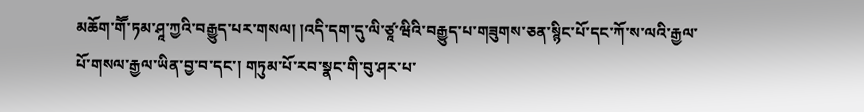མཆོག་གཽ་ཏམ་ཤཱ་ཀྱའི་བརྒྱུད་པར་གསལ། །འདི་དག་དུ་ལི་ཙཱ་ཝིའི་བརྒྱུད་པ་གཟུགས་ཅན་སྙིང་པོ་དང་ཀོ་ས་ལའི་རྒྱལ་པོ་གསལ་རྒྱལ་ཡིན་བྱ་བ་དང་། གཏུམ་པོ་རབ་སྣང་གི་བུ་ཤར་པ་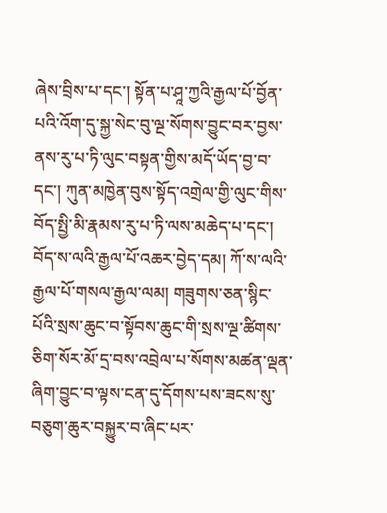ཞེས་བྲིས་པ་དང་། སྟོན་པ་ཤཱ་ཀྱའི་རྒྱལ་པོ་བྱོན་པའི་འོག་དུ་སྐྱ་སེང་བུ་ལྔ་སོགས་བྱུང་བར་བྱས་ནས་རུ་པ་ཏི་ལུང་བསྟན་གྱིས་མདོ་ཡོད་བྱ་བ་དང་། ཀུན་མཁྱེན་བུས་སྟོད་འགྲེལ་གྱི་ལུང་གིས་བོད་སྤྱི་མི་རྣམས་རུ་པ་ཏི་ལས་མཆེད་པ་དང་། བོད་ས་ལའི་རྒྱལ་པོ་འཆར་བྱེད་དམ། ཀོ་ས་ལའི་རྒྱལ་པོ་གསལ་རྒྱལ་ལམ། གཟུགས་ཅན་སྙིང་པོའི་སྲས་ཆུང་བ་སྟོབས་ཆུང་གི་སྲས་ལྔ་ཚིགས་ཅིག་སོར་མོ་དྲ་བས་འབྲེལ་པ་སོགས་མཚན་ལྡན་ཞིག་བྱུང་བ་ལྟས་ངན་དུ་དོགས་པས་ཟངས་སུ་བཅུག་ཆུར་བསྐྱུར་བ་ཞིང་པར་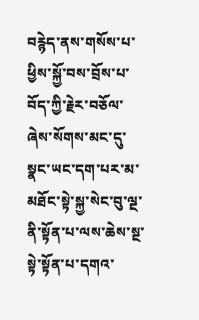བརྙེད་ནས་གསོས་པ་ཕྱིས་སྐྱོ་བས་བྲོས་པ་བོད་ཀྱི་རྗེར་བཅོལ་ཞེས་སོགས་མང་དུ་སྣང་ཡང་དག་པར་མ་མཐོང་སྟེ་སྐྱ་སེང་བུ་ལྔ་ནི་སྟོན་པ་ལས་ཆེས་སྔ་སྟེ་སྟོན་པ་དགའ་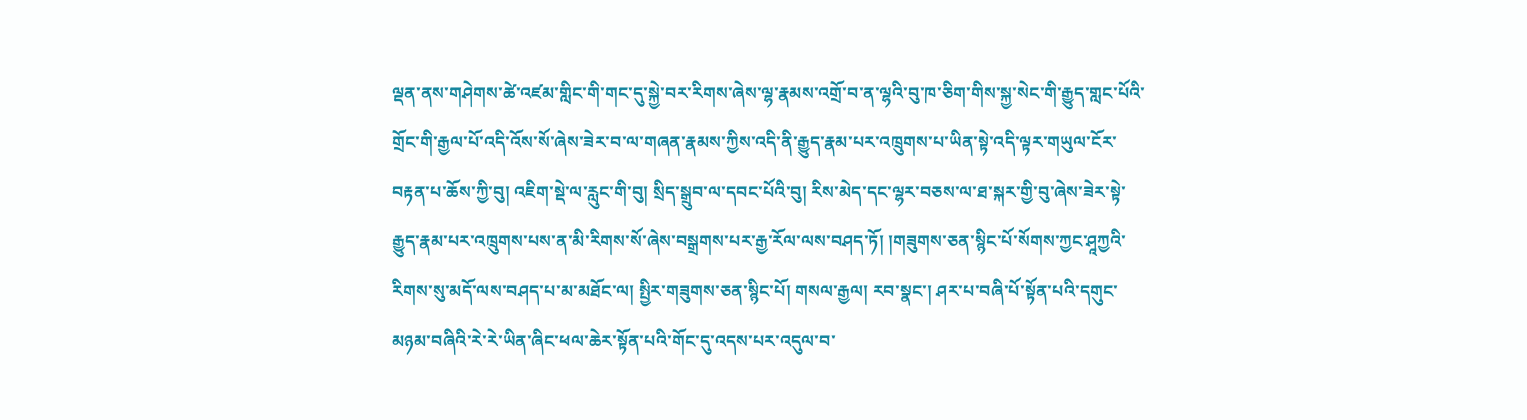ལྡན་ནས་གཤེགས་ཚེ་འཛམ་གླིང་གི་གང་དུ་སྐྱེ་བར་རིགས་ཞེས་ལྷ་རྣམས་འགྲོ་བ་ན་ལྷའི་བུ་ཁ་ཅིག་གིས་སྐྱ་སེང་གི་རྒྱུད་གླང་པོའི་གྲོང་གི་རྒྱལ་པོ་འདི་འོས་སོ་ཞེས་ཟེར་བ་ལ་གཞན་རྣམས་ཀྱིས་འདི་ནི་རྒྱུད་རྣམ་པར་འཁྲུགས་པ་ཡིན་སྟེ་འདི་ལྟར་གཡུལ་ངོར་བརྟན་པ་ཆོས་ཀྱི་བུ། འཇིག་སྡེ་ལ་རླུང་གི་བུ། སྲིད་སྒྲུབ་ལ་དབང་པོའི་བུ། རིས་མེད་དང་ལྷར་བཅས་ལ་ཐ་སྐར་གྱི་བུ་ཞེས་ཟེར་སྟེ་རྒྱུད་རྣམ་པར་འཁྲུགས་པས་ན་མི་རིགས་སོ་ཞེས་བསྒྲགས་པར་རྒྱ་རོལ་ལས་བཤད་ཏོ། །གཟུགས་ཅན་སྙིང་པོ་སོགས་ཀྱང་ཤཱཀྱའི་རིགས་སུ་མདོ་ལས་བཤད་པ་མ་མཐོང་ལ། སྤྱིར་གཟུགས་ཅན་སྙིང་པོ། གསལ་རྒྱལ། རབ་སྣང་། ཤར་པ་བཞི་པོ་སྟོན་པའི་དགུང་མཉམ་བཞིའི་རེ་རེ་ཡིན་ཞིང་ཕལ་ཆེར་སྟོན་པའི་གོང་དུ་འདས་པར་འདུལ་བ་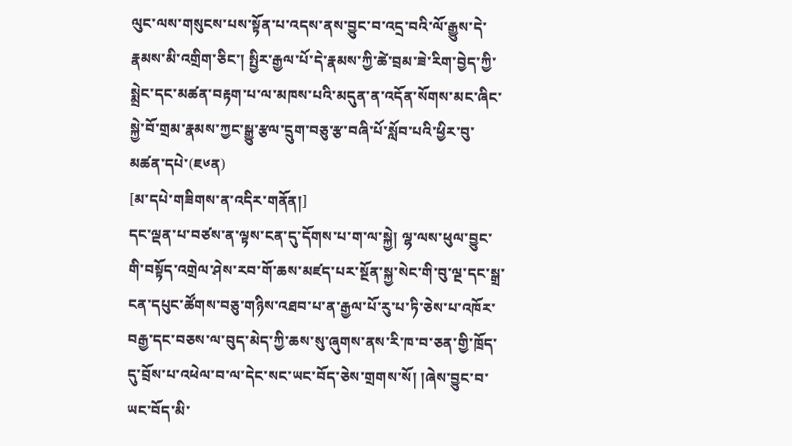ལུང་ལས་གསུངས་པས་སྟོན་པ་འདས་ནས་བྱུང་བ་འདྲ་བའི་ལོ་རྒྱུས་དེ་རྣམས་མི་འགྲིག་ཅིང་། སྤྱིར་རྒྱལ་པོ་དེ་རྣམས་ཀྱི་ཚེ་བྲམ་ཟེ་རིག་བྱེད་ཀྱི་སྨྲེང་དང་མཚན་བརྟག་པ་ལ་མཁས་པའི་མདུན་ན་འདོན་སོགས་མང་ཞིང་སྐྱེ་བོ་གྲམ་རྣམས་ཀྱང་སྒྱུ་རྩལ་དྲུག་བཅུ་རྩ་བཞི་པོ་སློབ་པའི་ཕྱིར་བུ་མཚན་དཔེ་(ཇ༦ན)
[མ་དཔེ་གཟིགས་ན་འདིར་གནོན།]
དང་ལྡན་པ་བཙས་ན་ལྟས་ངན་དུ་དོགས་པ་ག་ལ་སྐྱེ། ལྷ་ལས་ཕུལ་བྱུང་གི་བསྟོད་འགྲེལ་ཤེས་རབ་གོ་ཆས་མཛད་པར་སྔོན་སྐྱ་སེང་གི་བུ་ལྔ་དང་སྒྲ་ངན་དཔུང་ཚོགས་བཅུ་གཉིས་འཐབ་པ་ན་རྒྱལ་པོ་རུ་པ་ཏི་ཅེས་པ་འཁོར་བརྒྱ་དང་བཅས་ལ་བུད་མེད་ཀྱི་ཆས་སུ་ཞུགས་ནས་རི་ཁ་བ་ཅན་གྱི་ཁྲོད་དུ་བྲོས་པ་འཕེལ་བ་ལ་དེང་སང་ཡང་བོད་ཅེས་གྲགས་སོ། །ཞེས་བྱུང་བ་ཡང་བོད་མི་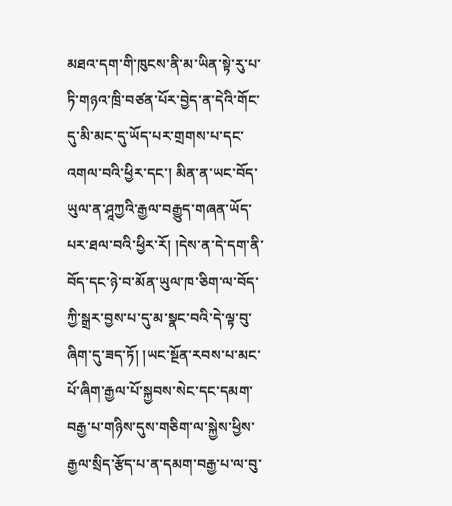མཐའ་དག་གི་ཁུངས་ནི་མ་ཡིན་སྟེ་རུ་པ་ཏི་གཉའ་ཁྲི་བཙན་པོར་བྱེད་ན་དེའི་གོང་དུ་མི་མང་དུ་ཡོད་པར་གྲགས་པ་དང་འགལ་བའི་ཕྱིར་དང་། མིན་ན་ཡང་བོད་ཡུལ་ན་ཤཱཀྱའི་རྒྱལ་བརྒྱུད་གཞན་ཡོད་པར་ཐལ་བའི་ཕྱིར་རོ། །དེས་ན་དེ་དག་ནི་བོད་དང་ཉེ་བ་མོན་ཡུལ་ཁ་ཅིག་ལ་བོད་ཀྱི་སྒྲར་བྱས་པ་དུ་མ་སྣང་བའི་དེ་ལྟ་བུ་ཞིག་དུ་ཟད་ཏོ། །ཡང་སྔོན་རབས་པ་མང་པོ་ཞིག་རྒྱལ་པོ་སྐྱབས་སེང་དང་དམག་བརྒྱ་པ་གཉིས་དུས་གཅིག་ལ་སྐྱེས་ཕྱིས་རྒྱལ་སྲིད་རྩོད་པ་ན་དམག་བརྒྱ་པ་ལ་བུ་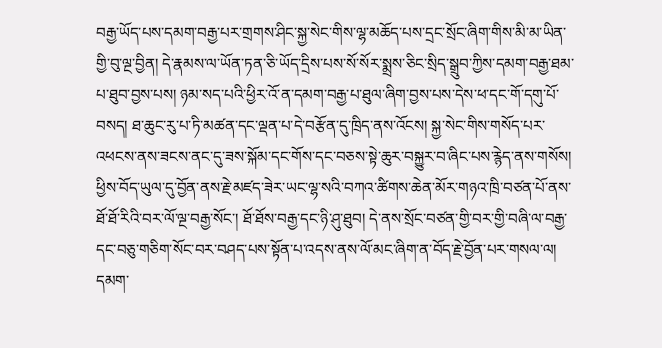བརྒྱ་ཡོད་པས་དམག་བརྒྱ་པར་གྲགས་ཤིང་སྐྱ་སེང་གིས་ལྷ་མཆོད་པས་དྲང་སྲོང་ཞིག་གིས་མི་མ་ཡིན་གྱི་བུ་ལྔ་བྱིན། དེ་རྣམས་ལ་ཡོན་ཏན་ཅི་ཡོད་དྲིས་པས་སོ་སོར་སྨྲས་ཅིང་སྲིད་སྒྲུབ་ཀྱིས་དམག་བརྒྱ་ཐམ་པ་ཐུབ་བྱས་པས། ཉམ་སད་པའི་ཕྱིར་འོ་ན་དམག་བརྒྱ་པ་ཐུལ་ཞིག་བྱས་པས་དེས་ཕ་དང་གོ་དགུ་པོ་བསད། ཐ་ཆུང་རུ་པ་ཏི་མཚན་དང་ལྡན་པ་དེ་བརྩོན་དུ་ཁྲིད་ནས་འོངས། སྐྱ་སེང་གིས་གསོད་པར་འཕངས་ནས་ཟངས་ནང་དུ་ཟས་སྐོམ་དང་གོས་དང་བཅས་སྟེ་ཆུར་བསྐྱུར་བ་ཞིང་པས་རྙེད་ནས་གསོས། ཕྱིས་བོད་ཡུལ་དུ་བྱོན་ནས་རྗེ་མཛད་ཟེར་ཡང་ལྷ་སའི་བཀའ་ཚིགས་ཆེན་མོར་གཉའ་ཁྲི་བཙན་པོ་ནས་ཐོ་ཐོ་རིའི་བར་ལོ་ལྔ་བརྒྱ་སོང་། ཐོ་ཐོས་བརྒྱ་དང་ཉི་ཤུ་ཐུབ། དེ་ནས་སྲོང་བཙན་གྱི་བར་གྱི་བཞི་ལ་བརྒྱ་དང་བཅུ་གཅིག་སོང་བར་བཤད་པས་སྟོན་པ་འདས་ནས་ལོ་མང་ཞིག་ན་བོད་རྗེ་བྱོན་པར་གསལ་ལ། དམག་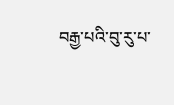བརྒྱ་པའི་བུ་རུ་པ་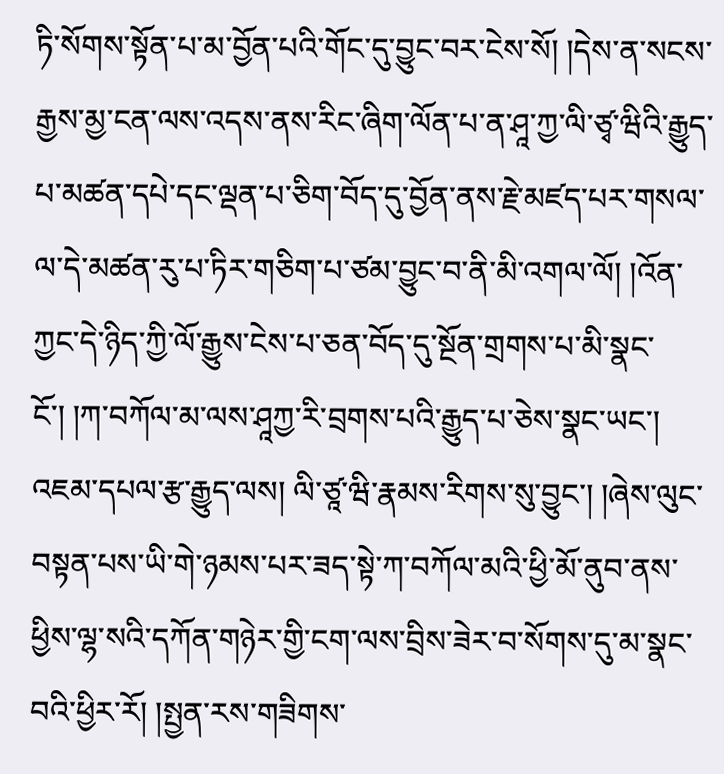ཏི་སོགས་སྟོན་པ་མ་བྱོན་པའི་གོང་དུ་བྱུང་བར་ངེས་སོ། །དེས་ན་སངས་རྒྱས་མྱ་ངན་ལས་འདས་ནས་རིང་ཞིག་ལོན་པ་ན་ཤཱ་ཀྱ་ལི་ཙྭ་ཝིའི་རྒྱུད་པ་མཚན་དཔེ་དང་ལྡན་པ་ཅིག་བོད་དུ་བྱོན་ནས་རྗེ་མཛད་པར་གསལ་ལ་དེ་མཚན་རུ་པ་ཏིར་གཅིག་པ་ཙམ་བྱུང་བ་ནི་མི་འགལ་ལོ། །འོན་ཀྱང་དེ་ཉིད་ཀྱི་ལོ་རྒྱུས་ངེས་པ་ཅན་བོད་དུ་སྔོན་གྲགས་པ་མི་སྣང་ངོ་། །ཀ་བཀོལ་མ་ལས་ཤཱཀྱ་རི་བྲགས་པའི་རྒྱུད་པ་ཅེས་སྣང་ཡང་། འཇམ་དཔལ་རྩ་རྒྱུད་ལས། ལི་ཙཱ་ཝི་རྣམས་རིགས་སུ་བྱུང་། །ཞེས་ལུང་བསྟན་པས་ཡི་གེ་ཉམས་པར་ཟད་སྟེ་ཀ་བཀོལ་མའི་ཕྱི་མོ་ནུབ་ནས་ཕྱིས་ལྷ་སའི་དཀོན་གཉེར་གྱི་ངག་ལས་བྲིས་ཟེར་བ་སོགས་དུ་མ་སྣང་བའི་ཕྱིར་རོ། །སྤྱན་རས་གཟིགས་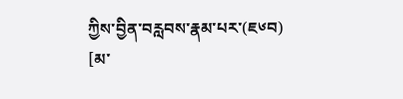ཀྱིས་བྱིན་བརླབས་རྣམ་པར་(ཇ༦བ)
[མ་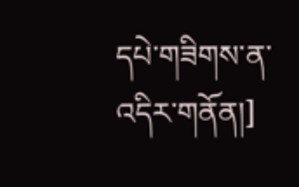དཔེ་གཟིགས་ན་འདིར་གནོན།]